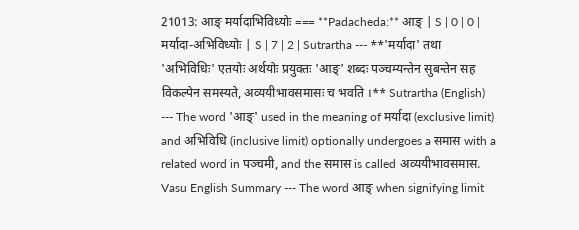21013: आङ् मर्यादाभिविध्योः === **Padacheda:** आङ् | S | 0 | 0 | मर्यादा-अभिविध्योः | S | 7 | 2 | Sutrartha --- **'मर्यादा' तथा 'अभिविधिः' एतयोः अर्थयोः प्रयुक्तः 'आङ्' शब्दः पञ्चम्यन्तेन सुबन्तेन सह विकल्पेन समस्यते, अव्ययीभावसमासः च भवति ।** Sutrartha (English) --- The word 'आङ्' used in the meaning of मर्यादा (exclusive limit) and अभिविधि (inclusive limit) optionally undergoes a समास with a related word in पञ्चमी, and the समास is called अव्ययीभावसमास. Vasu English Summary --- The word आङ् when signifying limit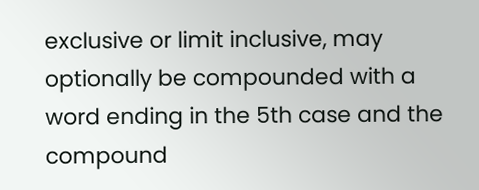exclusive or limit inclusive, may optionally be compounded with a word ending in the 5th case and the compound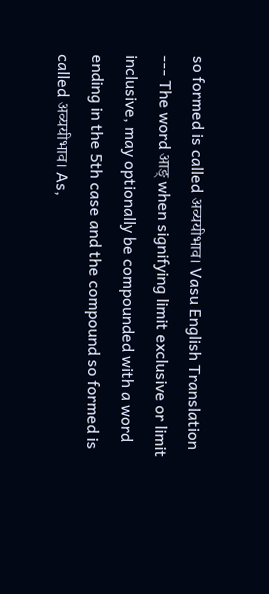so formed is called अव्ययीभाव। Vasu English Translation --- The word आङ् when signifying limit exclusive or limit inclusive, may optionally be compounded with a word ending in the 5th case and the compound so formed is called अव्ययीभाव। As,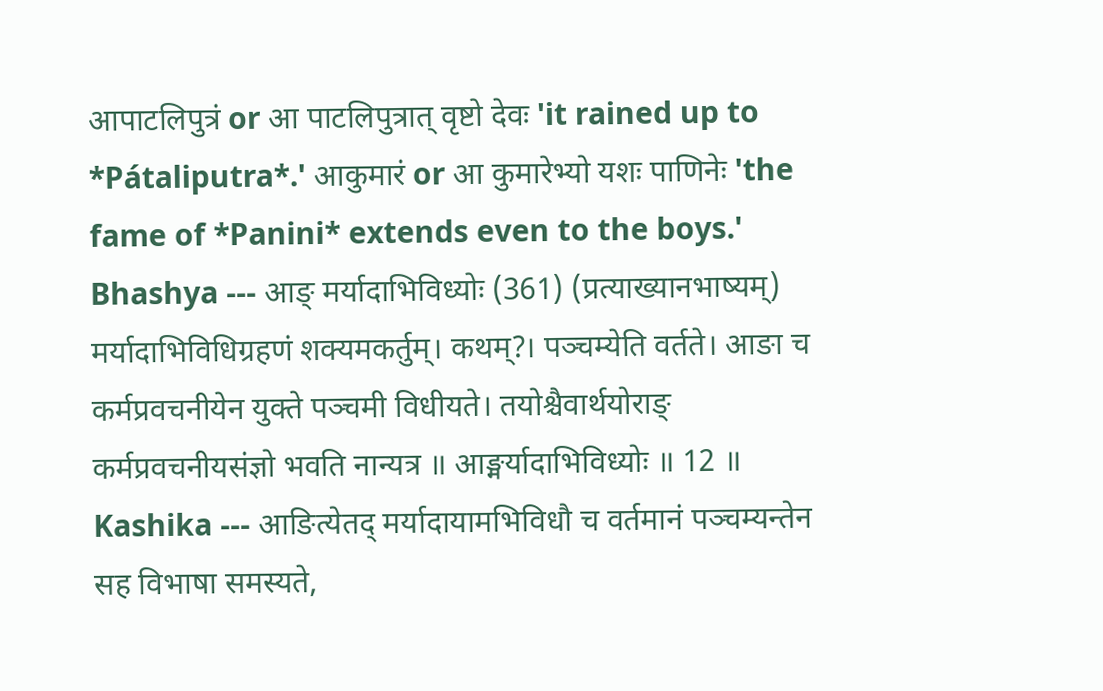आपाटलिपुत्रं or आ पाटलिपुत्रात् वृष्टो देवः 'it rained up to *Pátaliputra*.' आकुमारं or आ कुमारेभ्यो यशः पाणिनेः 'the fame of *Panini* extends even to the boys.' Bhashya --- आङ् मर्यादाभिविध्योः (361) (प्रत्याख्यानभाष्यम्) मर्यादाभिविधिग्रहणं शक्यमकर्तुम्। कथम्?। पञ्चम्येति वर्तते। आङा च कर्मप्रवचनीयेन युक्ते पञ्चमी विधीयते। तयोश्चैवार्थयोराङ् कर्मप्रवचनीयसंज्ञो भवति नान्यत्र ॥ आङ्मर्यादाभिविध्योः ॥ 12 ॥ Kashika --- आङित्येतद् मर्यादायामभिविधौ च वर्तमानं पञ्चम्यन्तेन सह विभाषा समस्यते,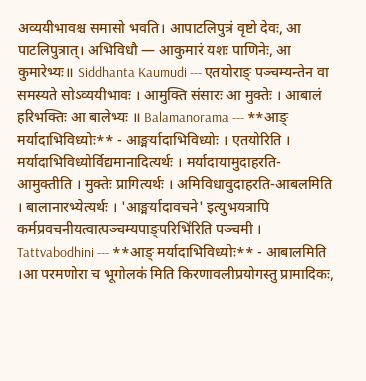अव्ययीभावश्च समासो भवति। आपाटलिपुत्रं वृष्टो देवः, आ पाटलिपुत्रात्। अभिविधौ — आकुमारं यशः पाणिनेः, आ कुमारेभ्यः॥ Siddhanta Kaumudi --- एतयोराङ् पञ्चम्यन्तेन वा समस्यते सोऽव्ययीभावः । आमुक्ति संसारः आ मुक्तेः । आबालं हरिभक्तिः आ बालेभ्यः ॥ Balamanorama --- **आङ् मर्यादाभिविध्योः** - आङ्मर्यादाभिविध्योः । एतयोरिति । मर्यादाभिविध्योर्विद्यमानादित्यर्थः । मर्यादायामुदाहरति-आमुक्तीति । मुक्तेः प्रागित्यर्थः । अमिविधावुदाहरति-आबलमिति । बालानारभ्येत्यर्थः । 'आङ्मर्यादावचने' इत्युभयत्रापि कर्मप्रवचनीयत्वात्पञ्चम्यपाङ्परिभि॑रिति पञ्चमी । Tattvabodhini --- **आङ् मर्यादाभिविध्योः** - आबालमिति ।आ परमणोरा च भूगोलक॑ मिति किरणावलीप्रयोगस्तु प्रामादिकः,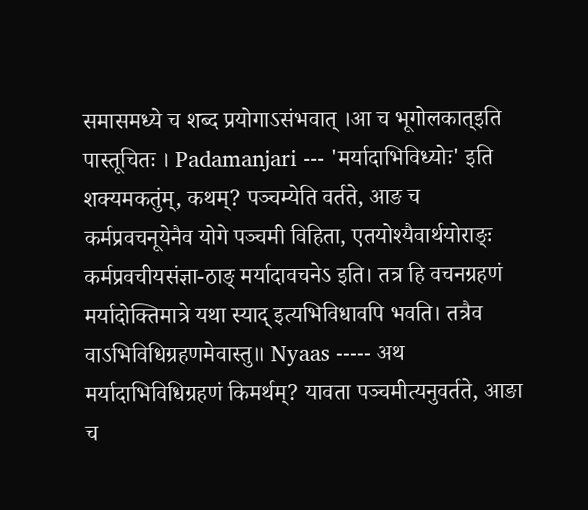समासमध्ये च शब्द प्रयोगाऽसंभवात् ।आ च भूगोलकात्इति पास्तूचितः । Padamanjari --- 'मर्यादाभिविध्योः' इति शक्यमकतुंम्, कथम्? पञ्चम्येति वर्तते, आङ च कर्मप्रवचनूयेनैव योगे पञ्चमी विहिता, एतयोश्यैवार्थयोराङ्ः कर्मप्रवचीयसंज्ञा-ठाङ् मर्यादावचनेऽ इति। तत्र हि वचनग्रहणं मर्यादोक्तिमात्रे यथा स्याद् इत्यभिविधावपि भवति। तत्रैव वाऽभिविधिग्रहणमेवास्तु॥ Nyaas ----- अथ मर्यादाभिविधिग्रहणं किमर्थम्? यावता पञ्चमीत्यनुवर्तते, आङा च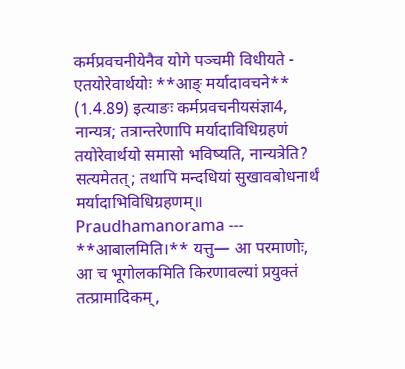कर्मप्रवचनीयेनैव योगे पञ्चमी विधीयते - एतयोरेवार्थयोः **आङ् मर्यादावचने** (1.4.89) इत्याङः कर्मप्रवचनीयसंज्ञा4, नान्यत्र; तत्रान्तरेणापि मर्यादाविधिग्रहणं तयोरेवार्थयो समासो भविष्यति, नान्यत्रेति? सत्यमेतत्; तथापि मन्दधियां सुखावबोधनार्थं मर्यादाभिविधिग्रहणम्॥ Praudhamanorama --- **आबालमिति।** यत्तु— आ परमाणोः, आ च भूगोलकमिति किरणावल्यां प्रयुक्तं तत्प्रामादिकम्,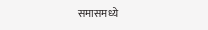समासमध्ये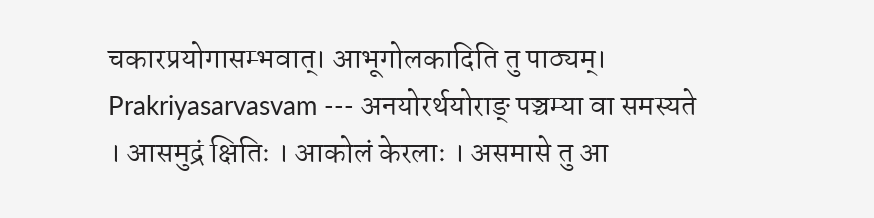चकारप्रयोगासम्भवात्। आभूगोलकादिति तु पाठ्यम्। Prakriyasarvasvam --- अनयोरर्थयोराङ् पञ्चम्या वा समस्यते । आसमुद्रं क्षितिः । आकोलं केरलाः । असमासे तु आ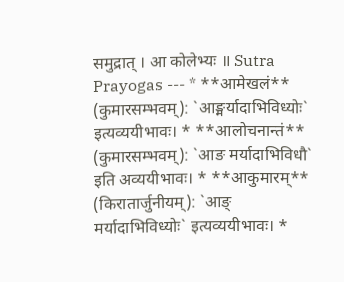समुद्रात् । आ कोलेभ्यः ॥ Sutra Prayogas --- * **आमेखलं** (कुमारसम्भवम्): `आङ्मर्यादाभिविध्योः` इत्यव्ययीभावः। * **आलोचनान्तं** (कुमारसम्भवम्): `आङ मर्यादाभिविधौ` इति अव्ययीभावः। * **आकुमारम्** (किरातार्जुनीयम्): `आङ् मर्यादाभिविध्योः` इत्यव्ययीभावः। *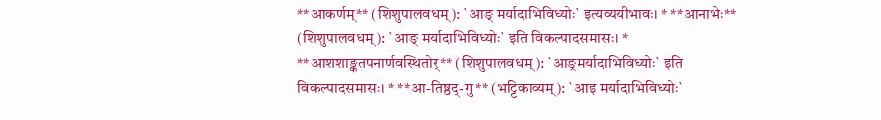**आकर्णम्** (शिशुपालवधम्): `आङ् मर्यादाभिविध्योः` इत्यव्ययीभावः। * **आनाभेः** (शिशुपालवधम्): `आङ् मर्यादाभिविध्योः` इति विकल्पादसमासः। * **आशशाङ्कतपनार्णवस्थितोर्** (शिशुपालवधम्): `आङ्रमर्यादाभिविध्योः` इति विकल्पादसमासः। * **आ-तिष्ठद्-गु** (भट्टिकाव्यम्): `आइ मर्यादाभिविध्योः`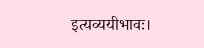इत्यव्ययीभावः।